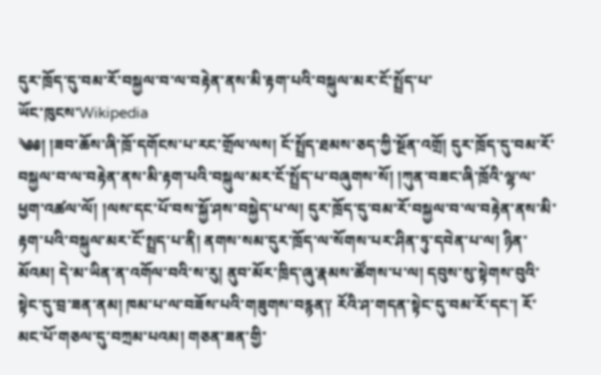དུར་ཁྲོད་དུ་བམ་རོ་བསྐྱལ་བ་ལ་བརྟེན་ནས་མི་རྟག་པའི་བསྐུལ་མར་ངོ་སྤྲོད་པ་
ཡོང་ཁུངས་Wikipedia
༄༅། །ཟབ་ཆོས་ཞི་ཁྲོ་དགོངས་པ་རང་གྲོལ་ལས། ངོ་སྤྲོད་ཐམས་ཅད་ཀྱི་སྔོན་འགྲོ། དུར་ཁྲོད་དུ་བམ་རོ་བསྐྱལ་བ་ལ་བརྟེན་ནས་མི་རྟག་པའི་བསྐུལ་མར་ངོ་སྤྲོད་པ་བཞུགས་སོ། །ཀུན་བཟང་ཞི་ཁྲོའི་ལྷ་ལ་ཕྱག་འཚལ་ལོ། །ལས་དང་པོ་བས་སྐྱོ་ཤས་བསྐྱེད་པ་ལ། དུར་ཁྲོད་དུ་བམ་རོ་བསྐྱལ་བ་ལ་བརྟེན་ནས་མི་རྟག་པའི་བསྐུལ་མར་ངོ་སྤྲད་པ་ནི། ནགས་སམ་དུར་ཁྲོད་ལ་སོགས་པར་ཤིན་ཏུ་དབེན་པ་ལ། ཉིན་མོའམ། དེ་མ་ཡིན་ན་འགོལ་བའི་ས་རུ། ནུབ་མོར་ཁྲིད་ཞུ་རྣམས་ཚོགས་པ་ལ། དབུས་སུ་སྟེགས་བུའི་སྟེང་དུ་བྲ་ཟན་ནམ། ཁམ་པ་ལ་བཟོས་པའི་གཟུགས་བརྙན༑ རོའི་ཤ་གདན་སྟེང་དུ་བམ་རོ་དང་། རོ་མང་པོ་གཅལ་དུ་བཀྲམ་པའམ། གཅན་ཟན་གྱི་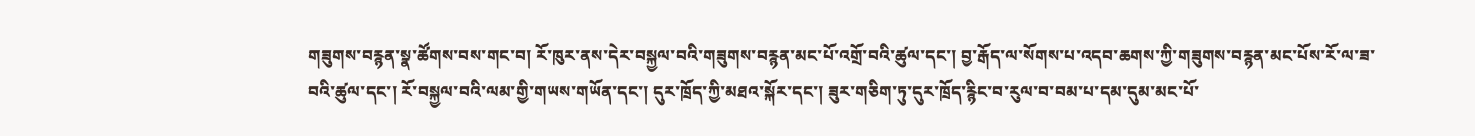གཟུགས་བརྙན་སྣ་ཚོགས་བས་གང་བ། རོ་ཁུར་ནས་དེར་བསྐྱལ་བའི་གཟུགས་བརྙན་མང་པོ་འགྲོ་བའི་ཚུལ་དང་། བྱ་རྒོད་ལ་སོགས་པ་འདབ་ཆགས་ཀྱི་གཟུགས་བརྙན་མང་པོས་རོ་ལ་ཟ་བའི་ཚུལ་དང་། རོ་བསྐྱལ་བའི་ལམ་གྱི་གཡས་གཡོན་དང་། དུར་ཁྲོད་ཀྱི་མཐའ་སྐོར་དང་། ཟུར་གཅིག་ཏུ་དུར་ཁྲོད་རྙིང་བ་རུལ་བ་བམ་པ་དམ་དུམ་མང་པོ་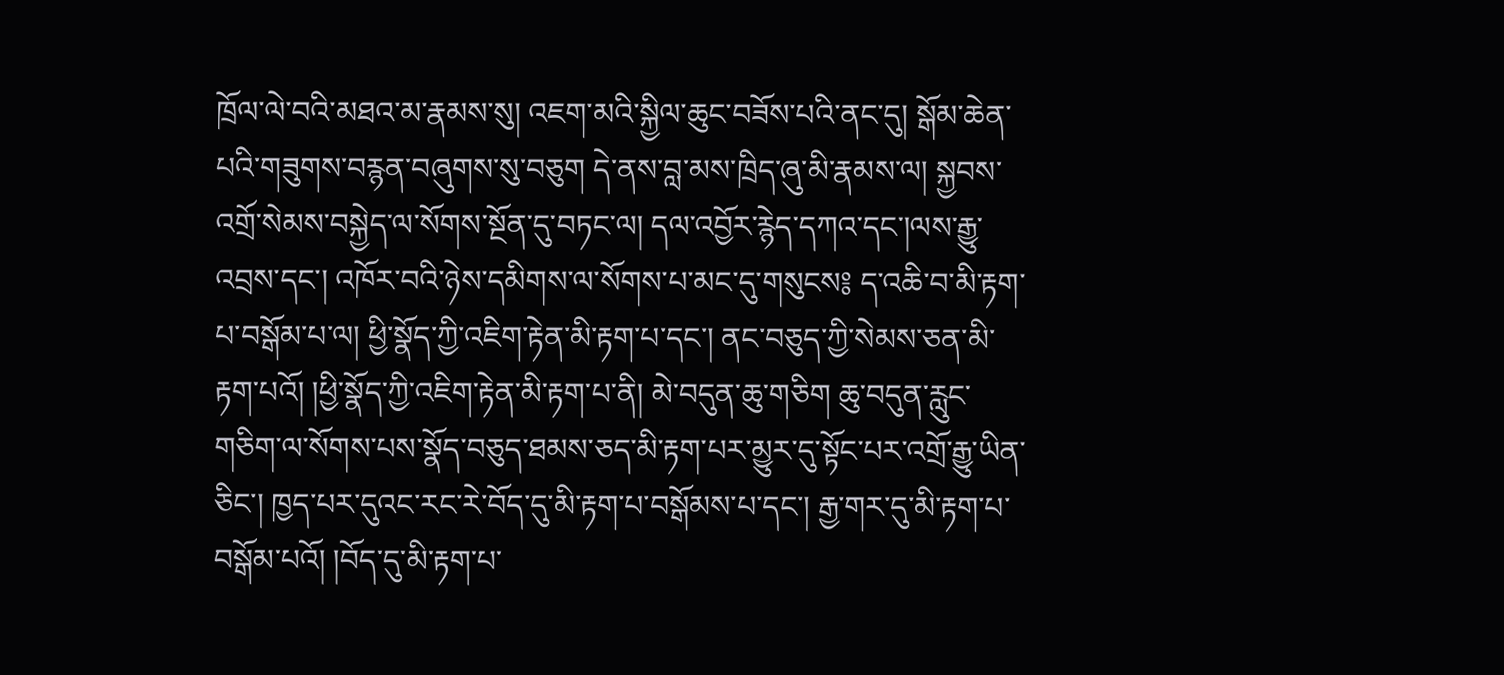ཁྲོལ་ལེ་བའི་མཐའ་མ་རྣམས་སུ། འཇག་མའི་སྐྱིལ་ཆུང་བཟོས་པའི་ནང་དུ། སྒོམ་ཆེན་པའི་གཟུགས་བརྙན་བཞུགས་སུ་བཅུག དེ་ནས་བླ་མས་ཁྲིད་ཞུ་མི་རྣམས་ལ། སྐྱབས་འགྲོ་སེམས་བསྐྱེད་ལ་སོགས་སྔོན་དུ་བཏང་ལ། དལ་འབྱོར་རྙེད་དཀའ་དང་།ལས་རྒྱུ་འབྲས་དང་། འཁོར་བའི་ཉེས་དམིགས་ལ་སོགས་པ་མང་དུ་གསུངས༔ ད་འཆི་བ་མི་རྟག་པ་བསྒོམ་པ་ལ། ཕྱི་སྣོད་ཀྱི་འཇིག་རྟེན་མི་རྟག་པ་དང་། ནང་བཅུད་ཀྱི་སེམས་ཅན་མི་རྟག་པའོ། །ཕྱི་སྣོད་ཀྱི་འཇིག་རྟེན་མི་རྟག་པ་ནི། མེ་བདུན་ཆུ་གཅིག ཆུ་བདུན་རླུང་གཅིག་ལ་སོགས་པས་སྣོད་བཅུད་ཐམས་ཅད་མི་རྟག་པར་མྱུར་དུ་སྟོང་པར་འགྲོ་རྒྱུ་ཡིན་ཅིང་། ཁྱད་པར་དུའང་རང་རེ་བོད་དུ་མི་རྟག་པ་བསྒོམས་པ་དང་། རྒྱ་གར་དུ་མི་རྟག་པ་བསྒོམ་པའོ། །བོད་དུ་མི་རྟག་པ་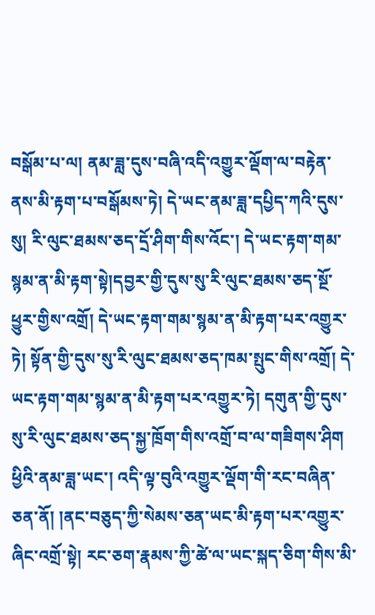བསྒོམ་པ་ལ། ནམ་ཟླ་དུས་བཞི་འདི་འགྱུར་ལྡོག་ལ་བརྟེན་ནས་མི་རྟག་པ་བསྒོམས་ཏེ། དེ་ཡང་ནམ་ཟླ་དཔྱིད་ཀའི་དུས་སུ། རི་ལུང་ཐམས་ཅད་དྲོ་ཤིག་གིས་འོང་། དེ་ཡང་རྟག་གམ་སྙམ་ན་མི་རྟག་སྟེ།དབྱར་གྱི་དུས་སུ་རི་ལུང་ཐམས་ཅད་སྔོ་ཕྱུར་གྱིས་འགྲོ། དེ་ཡང་རྟག་གམ་སྙམ་ན་མི་རྟག་པར་འགྱུར་ཏེ། སྟོན་གྱི་དུས་སུ་རི་ལུང་ཐམས་ཅད་ཁམ་སྤུང་གིས་འགྲོ། དེ་ཡང་རྟག་གམ་སྙམ་ན་མི་རྟག་པར་འགྱུར་ཏེ། དགུན་གྱི་དུས་སུ་རི་ལུང་ཐམས་ཅད་སྐྱ་ཁྲོག་གིས་འགྲོ་བ་ལ་གཟིགས་ཤིག ཕྱིའི་ནམ་ཟླ་ཡང་། འདི་ལྟ་བུའི་འགྱུར་ལྡོག་གི་རང་བཞིན་ཅན་ནོ། །ནང་བཅུད་ཀྱི་སེམས་ཅན་ཡང་མི་རྟག་པར་འགྱུར་ཞིང་འགྲོ་སྟེ། རང་ཅག་རྣམས་ཀྱི་ཚེ་ལ་ཡང་སྐད་ཅིག་གིས་མི་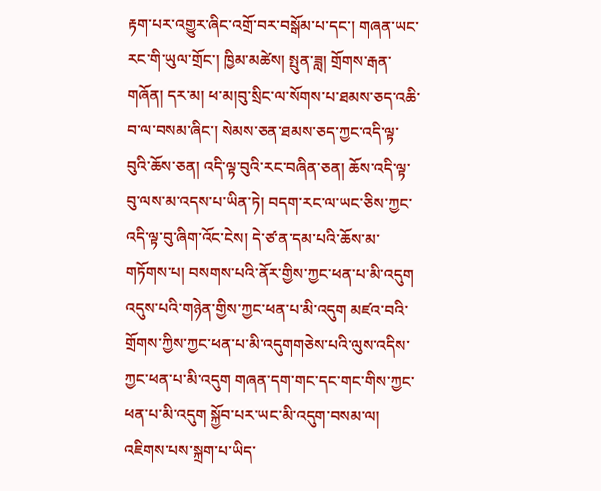རྟག་པར་འགྱུར་ཞིང་འགྲོ་བར་བསྒོམ་པ་དང་། གཞན་ཡང་རང་གི་ཡུལ་གྲོང་། ཁྱིམ་མཚེས། སྤུན་ཟླ། གྲོགས་རྒན་གཞོན། དར་མ། ཕ་མ།བུ་སྲིང་ལ་སོགས་པ་ཐམས་ཅད་འཆི་བ་ལ་བསམ་ཞིང་། སེམས་ཅན་ཐམས་ཅད་ཀྱང་འདི་ལྟ་བུའི་ཆོས་ཅན། འདི་ལྟ་བུའི་རང་བཞིན་ཅན། ཆོས་འདི་ལྟ་བུ་ལས་མ་འདས་པ་ཡིན་ཏེ། བདག་རང་ལ་ཡང་ཅིས་ཀྱང་འདི་ལྟ་བུ་ཞིག་འོང་ངེས། དེ་ཙ་ན་དམ་པའི་ཆོས་མ་གཏོགས་པ། བསགས་པའི་ནོར་གྱིས་ཀྱང་ཕན་པ་མི་འདུག འདུས་པའི་གཉེན་གྱིས་ཀྱང་ཕན་པ་མི་འདུག མཛའ་བའི་གྲོགས་ཀྱིས་ཀྱང་ཕན་པ་མི་འདུགགཅེས་པའི་ལུས་འདིས་ཀྱང་ཕན་པ་མི་འདུག གཞན་དག་གང་དང་གང་གིས་ཀྱང་ཕན་པ་མི་འདུག སྐྱོབ་པར་ཡང་མི་འདུག་བསམ་ལ། འཇིགས་པས་སྐྲག་པ་ཡིད་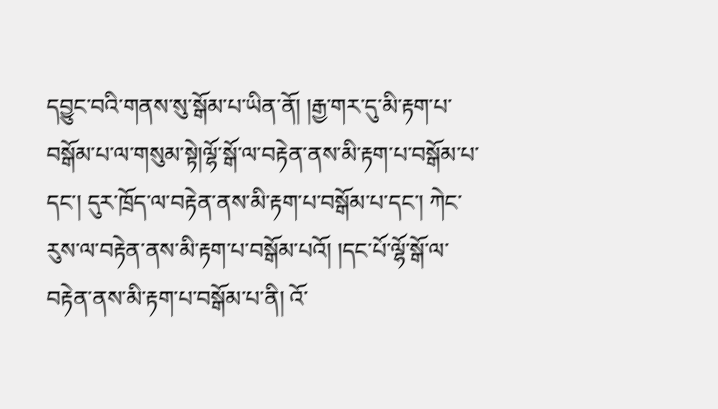དབྱུང་བའི་གནས་སུ་སྒོམ་པ་ཡིན་ནོ། །རྒྱ་གར་དུ་མི་རྟག་པ་བསྒོམ་པ་ལ་གསུམ་སྟེ།ལྷོ་སྒོ་ལ་བརྟེན་ནས་མི་རྟག་པ་བསྒོམ་པ་དང་། དུར་ཁྲོད་ལ་བརྟེན་ནས་མི་རྟག་པ་བསྒོམ་པ་དང་། ཀེང་རུས་ལ་བརྟེན་ནས་མི་རྟག་པ་བསྒོམ་པའོ། །དང་པོ་ལྷོ་སྒོ་ལ་བརྟེན་ནས་མི་རྟག་པ་བསྒོམ་པ་ནི། འོ་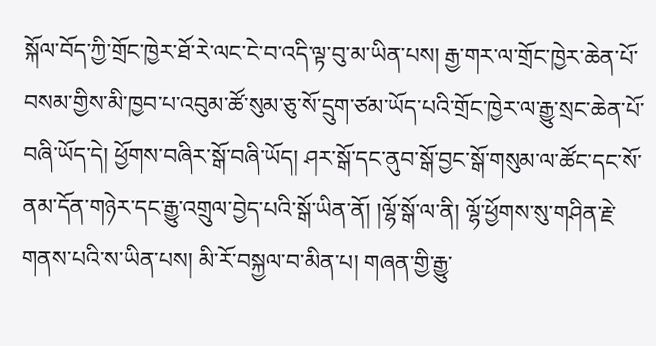སྐོལ་བོད་ཀྱི་གྲོང་ཁྱེར་ཐོ་རེ་ལང་ངེ་བ་འདི་ལྟ་བུ་མ་ཡིན་པས། རྒྱ་གར་ལ་གྲོང་ཁྱེར་ཆེན་པོ་བསམ་གྱིས་མི་ཁྱབ་པ་འབུམ་ཚོ་སུམ་ཅུ་སོ་དྲུག་ཙམ་ཡོད་པའི་གྲོང་ཁྱེར་ལ་རྒྱུ་སྲང་ཆེན་པོ་བཞི་ཡོད་དེ། ཕྱོགས་བཞིར་སྒོ་བཞི་ཡོད། ཤར་སྒོ་དང་ནུབ་སྒོ་བྱང་སྒོ་གསུམ་ལ་ཚོང་དང་སོ་ནམ་དོན་གཉེར་དང་རྒྱུ་འགྲུལ་བྱེད་པའི་སྒོ་ཡིན་ནོ། །ལྷོ་སྒོ་ལ་ནི། ལྷོ་ཕྱོགས་སུ་གཤིན་རྗེ་གནས་པའི་ས་ཡིན་པས། མི་རོ་བསྐྱལ་བ་མིན་པ། གཞན་གྱི་རྒྱུ་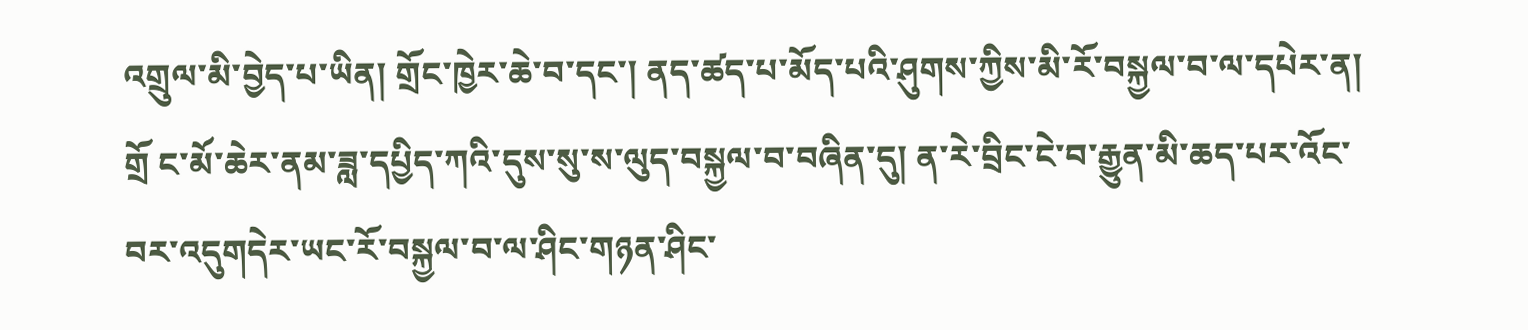འགྲུལ་མི་བྱེད་པ་ཡིན། གྲོང་ཁྱེར་ཆེ་བ་དང་། ནད་ཚད་པ་མོད་པའི་ཤུགས་ཀྱིས་མི་རོ་བསྐྱལ་བ་ལ་དཔེར་ན། གྲོ ང་མོ་ཆེར་ནམ་ཟླ་དཔྱིད་ཀའི་དུས་སུ་ས་ལུད་བསྐྱལ་བ་བཞིན་དུ། ན་རེ་བྲིང་ངེ་བ་རྒྱུན་མི་ཆད་པར་འོང་བར་འདུགདེར་ཡང་རོ་བསྐྱལ་བ་ལ་ཤིང་གཉན་ཤིང་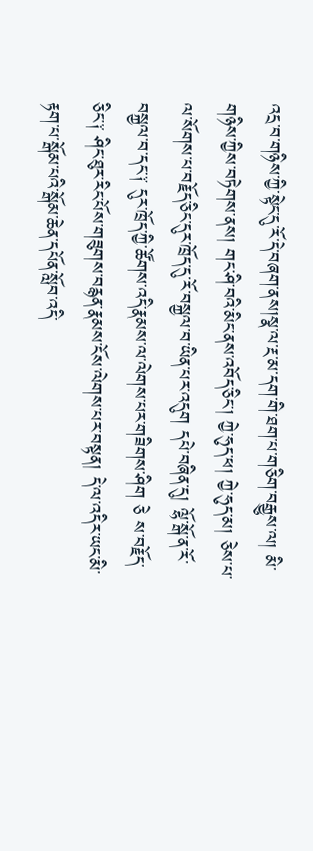འདྲ་བ་གཉིས་ཀྱི་སྟེང་དུ་རོ་དེ་བཞག་ནས།སྣ་ལ་རྔ་མ་དག་གི་ཐག་པ་གཅིག་བརྒྱུས་ལ། མི་གཉིས་ཀྱིས་བཏེགས་ནས། གང་ཤི་བའི་མིང་ནས་འབོད་ཅིང་། ཀྱེ་ཧུད་ཕ། ཀྱེ་ཧུད་མ། ཅེས་པ་ལ་སོགས་པ་བརྗོད་ཅིང་དུར་ཁྲོད་དུ་རོ་བསྐྱལ་བ་ཡིན་པར་འདུག དཔེ་བཞིན་དུ། ལྷོ་སྒོ་ན་རོ་བསྐྱལ་བ་དང་༑ དུར་ཁྲོད་ཀྱི་ཚོགས་འདི་རྣམས་ལ་ལེགས་པར་གཟིགས་ཤིག ཅེ ས་བརྗོད་ཅིང་༑ ཤིང་ཐུར་རིང་པོས་གཟུགས་བརྙན་རྣམས་ངོས་ལེགས་པར་བསྟན། དེ་ལ་འདིར་ཡང་མི་རྟག་པ་སྒོམ་པའི་སྒོམ་ཆེན་དཔོན་སློབ་འདི་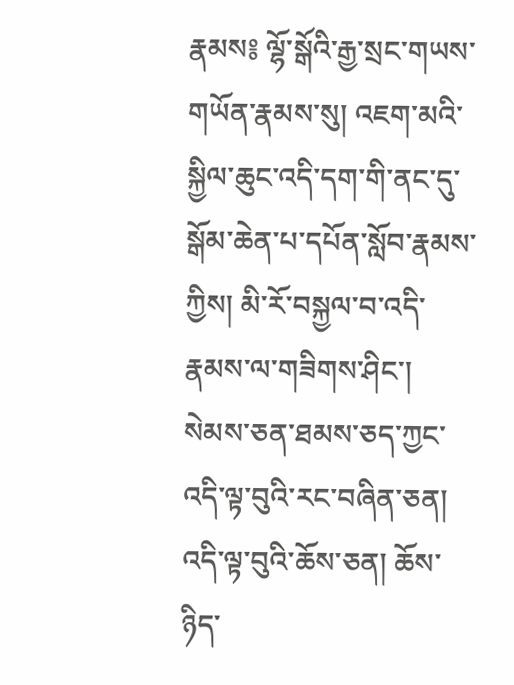རྣམས༔ ལྷོ་སྒོའི་རྒྱ་སྲང་གཡས་གཡོན་རྣམས་སུ། འཇག་མའི་སྐྱིལ་ཆུང་འདི་དག་གི་ནང་དུ་སྒོམ་ཆེན་པ་དཔོན་སློབ་རྣམས་ཀྱིས། མི་རོ་བསྐྱལ་བ་འདི་རྣམས་ལ་གཟིགས་ཤིང་། སེམས་ཅན་ཐམས་ཅད་ཀྱང་འདི་ལྟ་བུའི་རང་བཞིན་ཅན། འདི་ལྟ་བུའི་ཆོས་ཅན། ཆོས་ཉིད་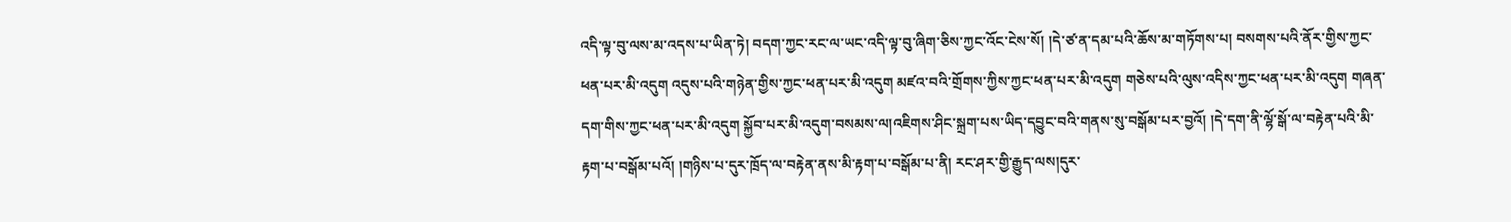འདི་ལྟ་བུ་ལས་མ་འདས་པ་ཡིན་ཏེ། བདག་ཀྱང་རང་ལ་ཡང་འདི་ལྟ་བུ་ཞིག་ཅིས་ཀྱང་འོང་ངེས་སོ། །དེ་ཙ་ན་དམ་པའི་ཆོས་མ་གཏོགས་པ། བསགས་པའི་ནོར་གྱིས་ཀྱང་ཕན་པར་མི་འདུག འདུས་པའི་གཉེན་གྱིས་ཀྱང་ཕན་པར་མི་འདུག མཛའ་བའི་གྲོགས་ཀྱིས་ཀྱང་ཕན་པར་མི་འདུག གཅེས་པའི་ལུས་འདིས་ཀྱང་ཕན་པར་མི་འདུག གཞན་དག་གིས་ཀྱང་ཕན་པར་མི་འདུག སྐྱོབ་པར་མི་འདུག་བསམས་ལ།འཇིགས་ཤིང་སྐྲག་པས་ཡིད་དབྱུང་བའི་གནས་སུ་བསྒོམ་པར་བྱའོ། །དེ་དག་ནི་ལྷོ་སྒོ་ལ་བརྟེན་པའི་མི་རྟག་པ་བསྒོམ་པའོ། །གཉིས་པ་དུར་ཁྲོད་ལ་བརྟེན་ནས་མི་རྟག་པ་བསྒོམ་པ་ནི། རང་ཤར་གྱི་རྒྱུད་ལས།དུར་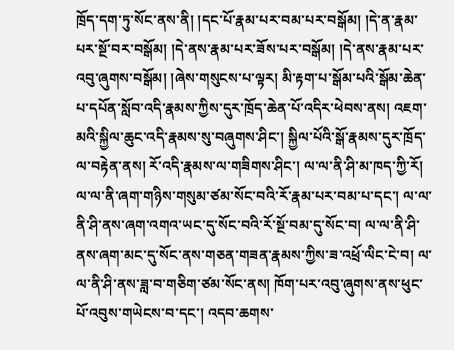ཁྲོད་དག་ཏུ་སོང་ནས་ནི། །དང་པོ་རྣམ་པར་བམ་པར་བསྒོམ། །དེ་ན་རྣམ་པར་སྔོ་བར་བསྒོམ། །དེ་ནས་རྣམ་པར་ཟོས་པར་བསྒོམ། །དེ་ནས་རྣམ་པར་འབུ་ཞུགས་བསྒོམ། །ཞེས་གསུངས་པ་ལྟར། མི་རྟག་པ་སྒོམ་པའི་སྒོམ་ཆེན་པ་དཔོན་སློབ་འདི་རྣམས་ཀྱིས་དུར་ཁྲོད་ཆེན་པོ་འདིར་ཕེབས་ནས། འཇག་མའི་སྐྱིལ་ཆུང་འདི་རྣམས་སུ་བཞུགས་ཤིང་། སྐྱིལ་པོའི་སྒོ་རྣམས་དུར་ཁྲོད་ལ་བརྟེན་ནས། རོ་འདི་རྣམས་ལ་གཟིགས་ཤིང་། ལ་ལ་ནི་ཤི་མ་ཁད་ཀྱི་རོ། ལ་ལ་ནི་ཞག་གཉིས་གསུམ་ཙམ་སོང་བའི་རོ་རྣམ་པར་བམ་པ་དང་། ལ་ལ་ནི་ཤི་ནས་ཞག་འགའ་ཡང་དུ་སོང་བའི་རོ་སྔོ་བམ་དུ་སོང་བ། ལ་ལ་ནི་ཤི་ནས་ཞག་མང་དུ་སོང་ནས་གཅན་གཟན་རྣམས་ཀྱིས་ཟ་འཕྲོ་ལིང་ངེ་བ། ལ་ལ་ནི་ཤི་ནས་ཟླ་བ་གཅིག་ཙམ་སོང་ནས། ཁོག་པར་འབུ་ཞུགས་ནས་ཕུང་པོ་འབུས་གཡེངས་བ་དང་། འདབ་ཆགས་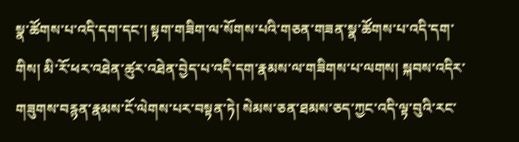སྣ་ཚོགས་པ་འདི་དག་དང་། སྟག་གཟིག་ལ་སོགས་པའི་གཅན་གཟན་སྣ་ཚོགས་པ་འདི་དག་གིས། མི་རོ་ཕར་འཐེན་ཚུར་འཐེན་བྱེད་པ་འདི་དག་རྣམས་ལ་གཟིགས་པ་ལགས། སྐབས་འདིར་གཟུགས་བརྙན་རྣམས་ངོ་ལེགས་པར་བསྟན་ཏེ། སེམས་ཅན་ཐམས་ཅད་ཀྱང་འདི་ལྟ་བུའི་རང་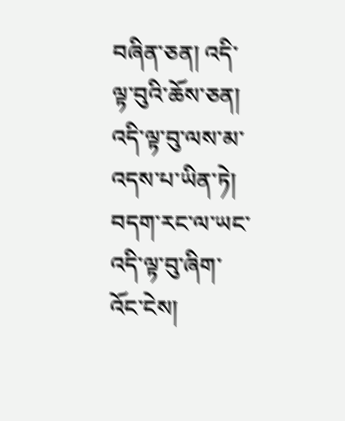བཞིན་ཅན། འདི་ལྟ་བུའི་ཆོས་ཅན། འདི་ལྟ་བུ་ལས་མ་འདས་པ་ཡིན་ཏེ། བདག་རང་ལ་ཡང་འདི་ལྟ་བུ་ཞིག་འོང་ངེས།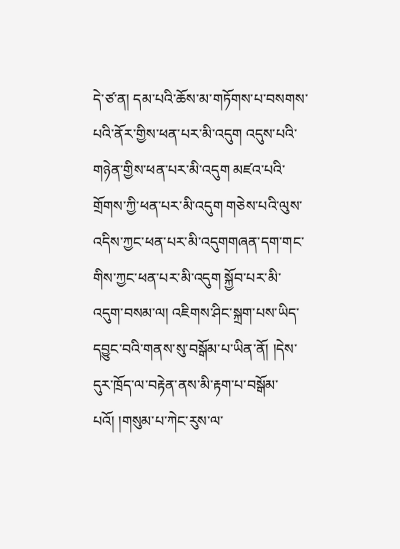དེ་ཙ་ན། དམ་པའི་ཆོས་མ་གཏོགས་པ་བསགས་པའི་ནོར་གྱིས་ཕན་པར་མི་འདུག འདུས་པའི་གཉེན་གྱིས་ཕན་པར་མི་འདུག མཛའ་པའི་གྲོགས་ཀྱི་ཕན་པར་མི་འདུག གཅེས་པའི་ལུས་འདིས་ཀྱང་ཕན་པར་མི་འདུགགཞན་དག་གང་གིས་ཀྱང་ཕན་པར་མི་འདུག སྐྱོབ་པར་མི་འདུག་བསམ་ལ། འཇིགས་ཤིང་སྐྲག་པས་ཡིད་དབྱུང་བའི་གནས་སུ་བསྒོམ་པ་ཡིན་ནོ། །དེས་དུར་ཁྲོད་ལ་བརྟེན་ནས་མི་རྟག་པ་བསྒོམ་པའོ། །གསུམ་པ་ཀེང་རུས་ལ་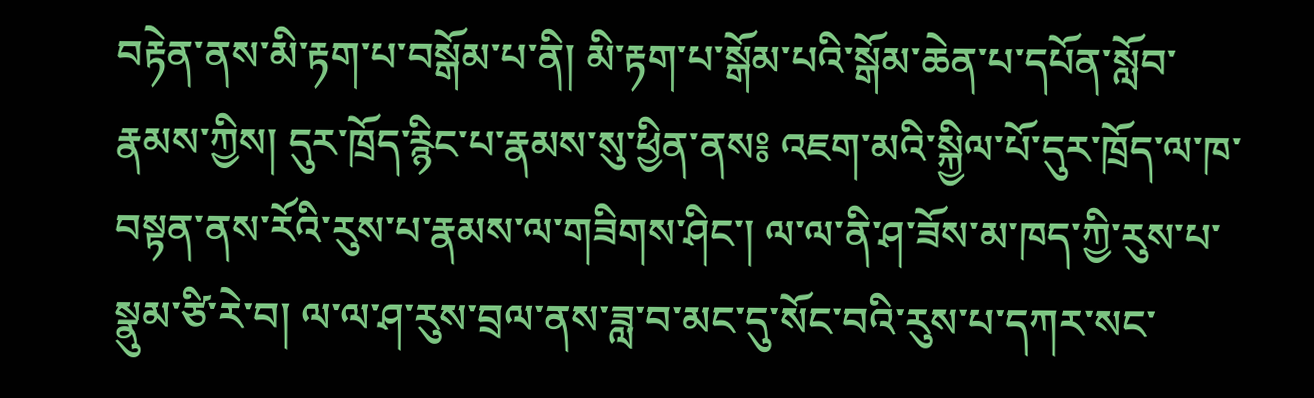བརྟེན་ནས་མི་རྟག་པ་བསྒོམ་པ་ནི། མི་རྟག་པ་སྒོམ་པའི་སྒོམ་ཆེན་པ་དཔོན་སློབ་རྣམས་ཀྱིས། དུར་ཁྲོད་རྙིང་པ་རྣམས་སུ་ཕྱིན་ནས༔ འཇག་མའི་སྐྱིལ་པོ་དུར་ཁྲོད་ལ་ཁ་བསྟན་ནས་རོའི་རུས་པ་རྣམས་ལ་གཟིགས་ཤིང་། ལ་ལ་ནི་ཤ་ཟོས་མ་ཁད་ཀྱི་རུས་པ་སྣུམ་ཙི་རེ་བ། ལ་ལ་ཤ་རུས་བྲལ་ནས་ཟླ་བ་མང་དུ་སོང་བའི་རུས་པ་དཀར་སང་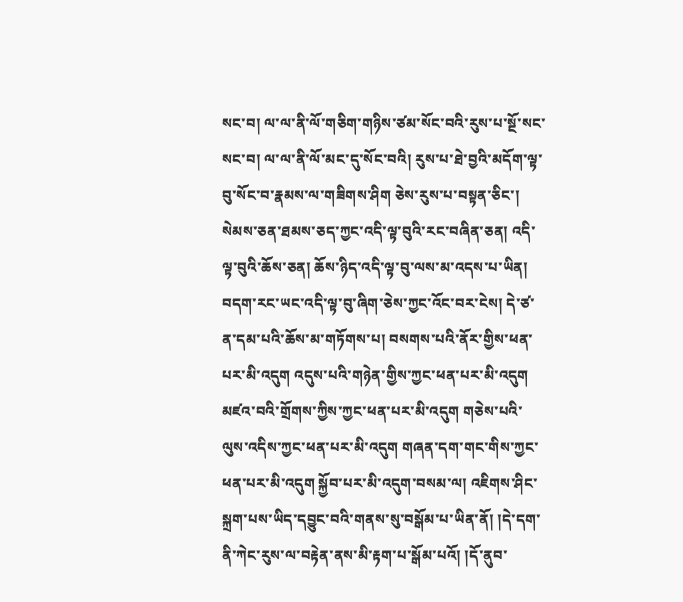སང་བ། ལ་ལ་ནི་ལོ་གཅིག་གཉིས་ཙམ་སོང་བའི་རུས་པ་སྔོ་སང་སང་བ། ལ་ལ་ནི་ལོ་མང་དུ་སོང་བའི། རུས་པ་ཐེ་བྱའི་མདོག་ལྟ་བུ་སོང་བ་རྣམས་ལ་གཟིགས་ཤིག ཅེས་རུས་པ་བསྟན་ཅིང་། སེམས་ཅན་ཐམས་ཅད་ཀྱང་འདི་ལྟ་བུའི་རང་བཞིན་ཅན། འདི་ལྟ་བུའི་ཆོས་ཅན། ཆོས་ཉིད་འདི་ལྟ་བུ་ལས་མ་འདས་པ་ཡིན། བདག་རང་ཡང་འདི་ལྟ་བུ་ཞིག་ཅེས་ཀྱང་འོང་བར་ངེས། དེ་ཙ་ན་དམ་པའི་ཆོས་མ་གཏོགས་པ། བསགས་པའི་ནོར་གྱིས་ཕན་པར་མི་འདུག འདུས་པའི་གཉེན་གྱིས་ཀྱང་ཕན་པར་མི་འདུག མཛའ་བའི་གྲོགས་ཀྱིས་ཀྱང་ཕན་པར་མི་འདུག གཅེས་པའི་ལུས་འདིས་ཀྱང་ཕན་པར་མི་འདུག གཞན་དག་གང་གིས་ཀྱང་ཕན་པར་མི་འདུག སྐྱོབ་པར་མི་འདུག་བསམ་ལ། འཇིགས་ཤིང་སྐྲག་པས་ཡིད་དབྱུང་བའི་གནས་སུ་བསྒོམ་པ་ཡིན་ནོ། །དེ་དག་ནི་ཀེང་རུས་ལ་བརྟེན་ནས་མི་རྟག་པ་སྒོམ་པའོ། །དོ་ནུབ་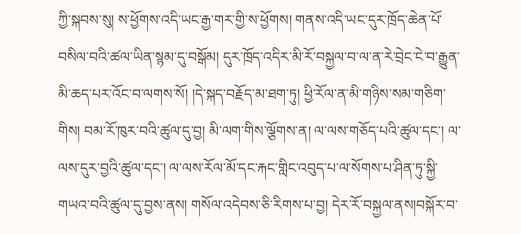ཀྱི་སྐབས་སུ། ས་ཕྱོགས་འདི་ཡང་རྒྱ་གར་གྱི་ས་ཕྱོགས། གནས་འདི་ཡང་དུར་ཁྲོད་ཆེན་པོ་བསིལ་བའི་ཚལ་ཡིན་སྙམ་དུ་བསྒོམ། དུར་ཁྲོད་འདིར་མི་རོ་བསྐྱལ་བ་ལ་ན་རེ་བྲེང་ངེ་བ་རྒྱུན་མི་ཆད་པར་འོང་བ་ལགས་སོ། །དེ་སྐད་བརྗོད་མ་ཐག་ཏུ། ཕྱི་རོལ་ན་མི་གཉིས་སམ་གཅིག་གིས། བམ་རོ་ཁུར་བའི་ཚུལ་དུ་བྱ། མི་ལག་གིས་ལྕོགས་ན། ལ་ལས་གཅོད་པའི་ཚུལ་དང་། ལ་ལས་དུར་བྱའི་ཚུལ་དང་། ལ་ལས་རོལ་མོ་དང་རྐང་གླིང་འབུད་པ་ལ་སོགས་པ་ཤིན་ཏུ་སྐྱི་གཡའ་བའི་ཚུལ་དུ་བྱས་ནས། གསོལ་འདེབས་ཅི་རིགས་པ་བྱ། དེར་རོ་བསྐྱལ་ནས།བསྐོར་བ་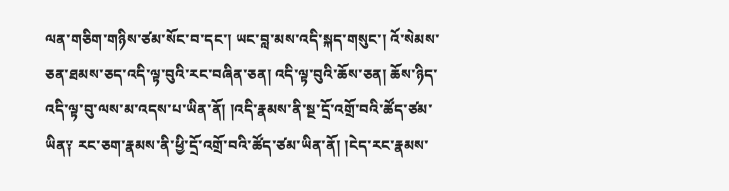ལན་གཅིག་གཉིས་ཙམ་སོང་བ་དང་། ཡང་བླ་མས་འདི་སྐད་གསུང་། འོ་སེམས་ཅན་ཐམས་ཅད་འདི་ལྟ་བུའི་རང་བཞིན་ཅན། འདི་ལྟ་བུའི་ཆོས་ཅན། ཆོས་ཉིད་འདི་ལྟ་བུ་ལས་མ་འདས་པ་ཡིན་ནོ། །འདི་རྣམས་ནི་སྔ་དྲོ་འགྲོ་བའི་ཚོད་ཙམ་ཡིན༑ རང་ཅག་རྣམས་ནི་ཕྱི་དྲོ་འགྲོ་བའི་ཚོད་ཙམ་ཡིན་ནོ། །ངེད་རང་རྣམས་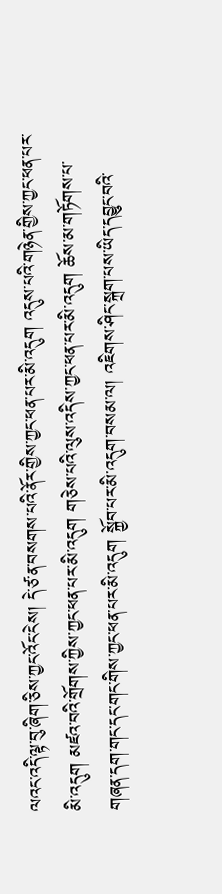ལའང་འདི་ལྟ་བུ་ཞིག་ཅིས་ཀྱང་འོང་ངེས། དེ་ཙ་ན་བསགས་པའི་ནོར་གྱིས་ཀྱང་ཕན་པར་མི་འདུག འདུས་པའི་གཉེན་གྱིས་ཀྱང་ཕན་པར་མི་འདུག མཛའ་བའི་གྲོགས་ཀྱིས་ཀྱང་ཕན་པར་མི་འདུག གཅེས་པའི་ལུས་འདིས་ཀྱང་ཕན་པར་མི་འདུག ཆོས་མ་གཏོགས་པ་གཞན་དག་གང་དང་གང་གིས་ཀྱང་ཕན་པར་མི་འདུག སྐྱོབ་པར་མི་འདུག་བསམ་ལ། འཇིགས་ཤིང་སྐྲག་པས་ཡིད་དབྱུང་བའི་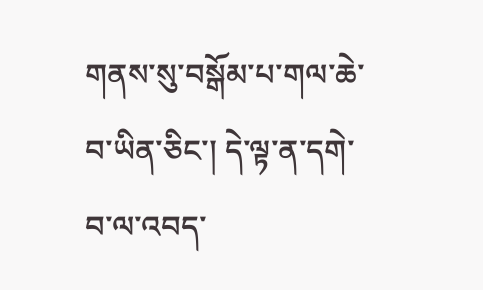གནས་སུ་བསྒོམ་པ་གལ་ཆེ་བ་ཡིན་ཅིང་། དེ་ལྟ་ན་དགེ་བ་ལ་འབད་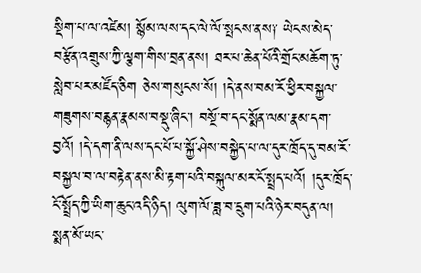སྡིག་པ་ལ་འཛེམ། སྙོམ་ལས་དང་ལེ་ལོ་སྤངས་ནས༑ ཡེངས་མེད་བརྩོན་འགྲུས་ཀྱི་ལྕག་གིས་བྲན་ནས། ཐར་པ་ཆེན་པོའི་གྲོང་མཆོག་ཏུ་སླེབ་པར་མཛོད་ཅིག ཅེས་གསུངས་སོ། །དེ་ནས་བམ་རོ་ཕྱིར་བསྐྱལ་གཟུགས་བརྙན་རྣམས་བསྡུ་ཞིང་། བསྔོ་བ་དང་སྨོན་ལམ་རྣམ་དག་བྱའོ། །དེ་དག་ནི་ལས་དང་པོ་པ་སྐྱོ་ཤེས་བསྐྱེད་པ་ལ་དུར་ཁྲོད་དུ་བམ་རོ་བསྐྱལ་བ་ལ་བརྟེན་ནས་མི་རྟག་པའི་བསྐུལ་མར་ངོ་སྤྲད་པའོ། །དུར་ཁྲོད་ངོ་སྤྲོད་ཀྱི་ཡིག་ཆུང་འདི་ཉིད། ལུག་ལོ་ཟླ་བ་དྲུག་པའི་ཉེར་བདུན་ལ། སྨན་མོ་ཡང་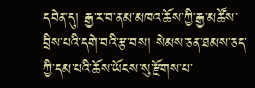དབེན་དུ། རྒྱ་ར་བ་ནམ་མཁའ་ཆོས་ཀྱི་རྒྱ་མཚོས་བྲིས་པའི་དགེ་བའི་རྩ་བས། སེམས་ཅན་ཐམས་ཅད་ཀྱི་དམ་པའི་ཆོས་ཡོངས་སུ་རྫོགས་པ་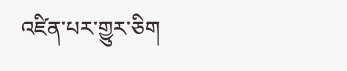འཛིན་པར་གྱུར་ཅིག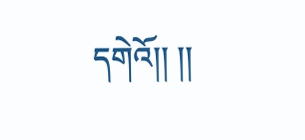དགེའོ།། །།